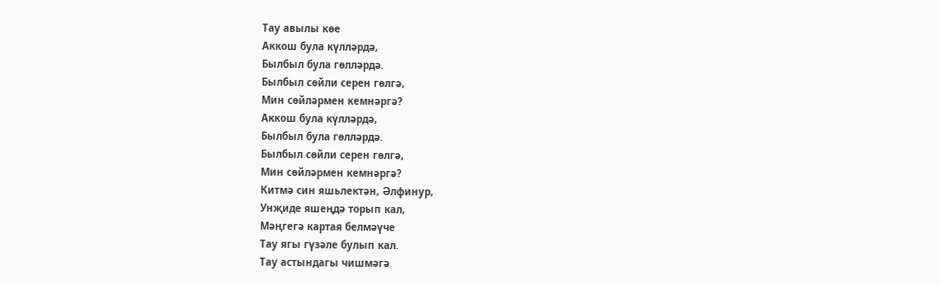Тау авылы көе
Аккош була күлләрдә,
Былбыл була гөлләрдә.
Былбыл сөйли серен гөлгә,
Мин сөйләрмен кемнәргә?
Аккош була күлләрдә,
Былбыл була гөлләрдә.
Былбыл сөйли серен гөлгә,
Мин сөйләрмен кемнәргә?
Китмә син яшьлектән, Әлфинур,
Унҗиде яшеңдә торып кал,
Мәңгегә картая белмәүче
Тау ягы гүзәле булып кал.
Тау астындагы чишмәгә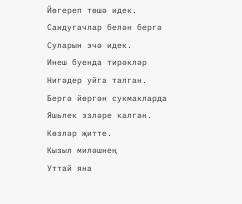Йөгереп төшә идек.
Сандугачлар белән бергә
Суларын эчә идек.
Инеш буенда тирәкләр
Нигәдер уйга талган.
Бергә йөргән сукмакларда
Яшьлек эзләре калган.
Көзләр җитте.
Кызыл миләшнең
Уттай яна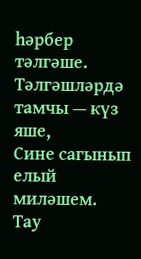һәрбер тәлгәше.
Тәлгәшләрдә тамчы — күз яше,
Сине сагынып елый миләшем.
Тау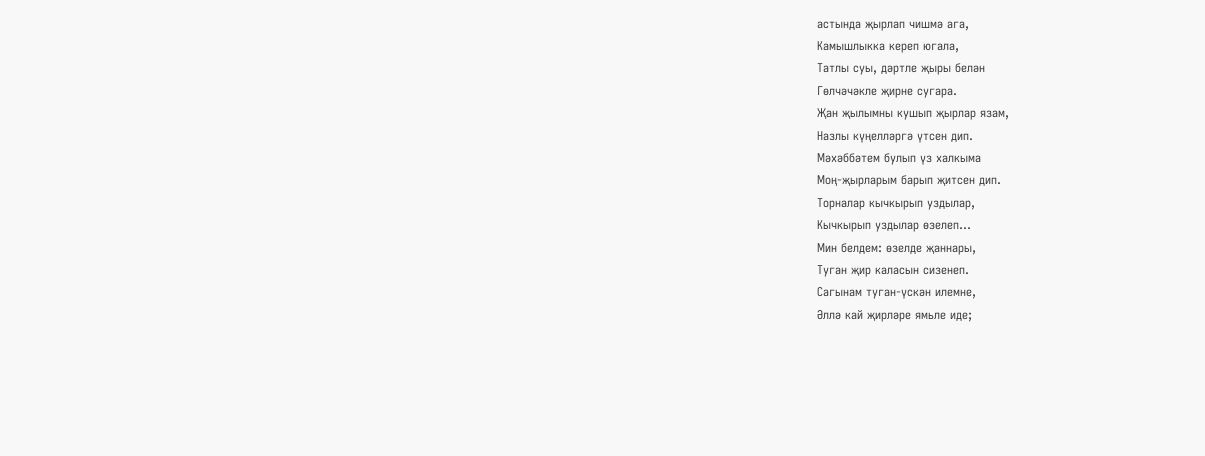астында җырлап чишмә ага,
Камышлыкка кереп югала,
Татлы суы, дәртле җыры белән
Гөлчәчәкле җирне сугара.
Җан җылымны кушып җырлар язам,
Назлы күңелләргә үтсен дип.
Мәхәббәтем булып үз халкыма
Моң-җырларым барып җитсен дип.
Торналар кычкырып уздылар,
Кычкырып уздылар өзелеп…
Мин белдем: өзелде җаннары,
Туган җир каласын сизенеп.
Сагынам туган-үскән илемне,
Әллә кай җирләре ямьле иде;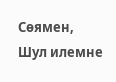Сөямен,
Шул илемне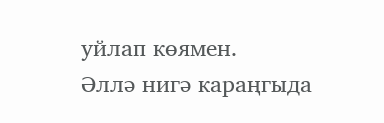уйлап көямен.
Әллә нигә караңгыда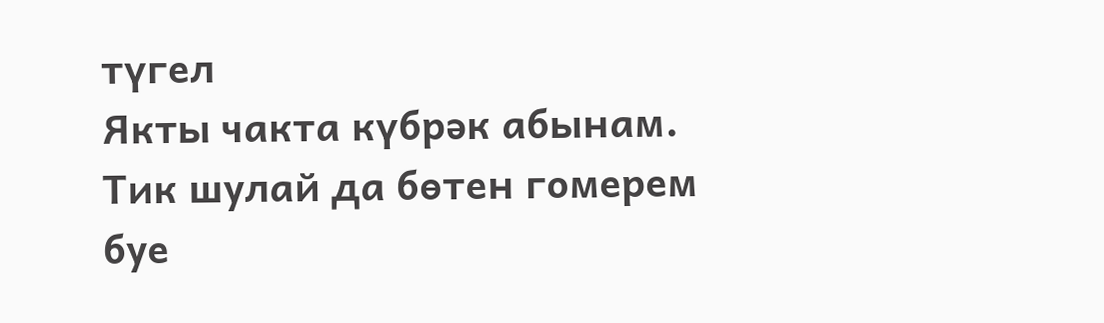түгел
Якты чакта күбрәк абынам.
Тик шулай да бөтен гомерем буе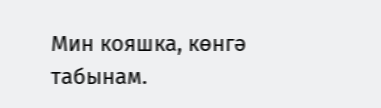Мин кояшка, көнгә табынам.